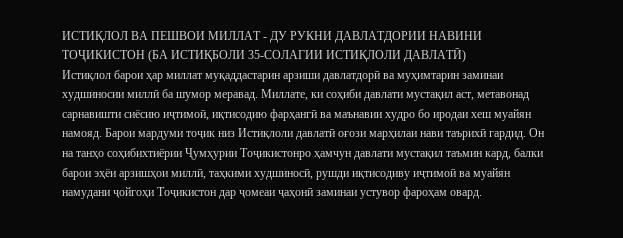ИСТИҚЛОЛ ВА ПЕШВОИ МИЛЛАТ - ДУ РУКНИ ДАВЛАТДОРИИ НАВИНИ ТОҶИКИСТОН (БА ИСТИҚБОЛИ 35-СОЛАГИИ ИСТИҚЛОЛИ ДАВЛАТӢ)
Истиқлол барои ҳар миллат муқаддастарин арзиши давлатдорӣ ва муҳимтарин заминаи худшиносии миллӣ ба шумор меравад. Миллате, ки соҳиби давлати мустақил аст, метавонад сарнавишти сиёсию иҷтимоӣ, иқтисодию фарҳангӣ ва маънавии худро бо иродаи хеш муайян намояд. Барои мардуми тоҷик низ Истиқлоли давлатӣ оғози марҳилаи нави таърихӣ гардид. Он на танҳо соҳибихтиёрии Ҷумҳурии Тоҷикистонро ҳамчун давлати мустақил таъмин кард, балки барои эҳёи арзишҳои миллӣ, таҳкими худшиносӣ, рушди иқтисодиву иҷтимоӣ ва муайян намудани ҷойгоҳи Тоҷикистон дар ҷомеаи ҷаҳонӣ заминаи устувор фароҳам овард.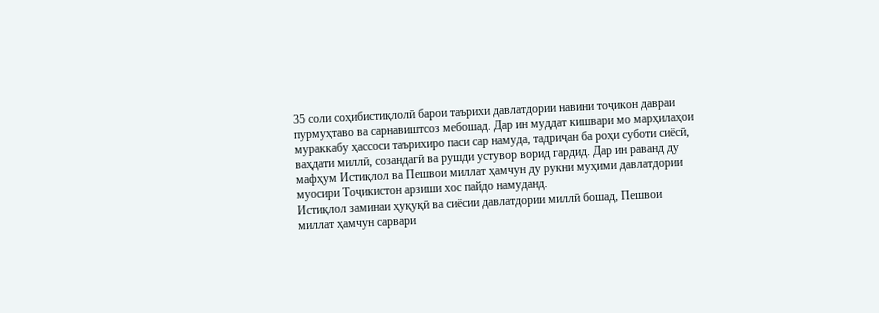35 соли соҳибистиқлолӣ барои таърихи давлатдории навини тоҷикон давраи пурмуҳтаво ва сарнавиштсоз мебошад. Дар ин муддат кишвари мо марҳилаҳои мураккабу ҳассоси таърихиро паси сар намуда, тадриҷан ба роҳи суботи сиёсӣ, ваҳдати миллӣ, созандагӣ ва рушди устувор ворид гардид. Дар ин раванд ду мафҳум Истиқлол ва Пешвои миллат ҳамчун ду рукни муҳими давлатдории муосири Тоҷикистон арзиши хос пайдо намуданд.
Истиқлол заминаи ҳуқуқӣ ва сиёсии давлатдории миллӣ бошад, Пешвои миллат ҳамчун сарвари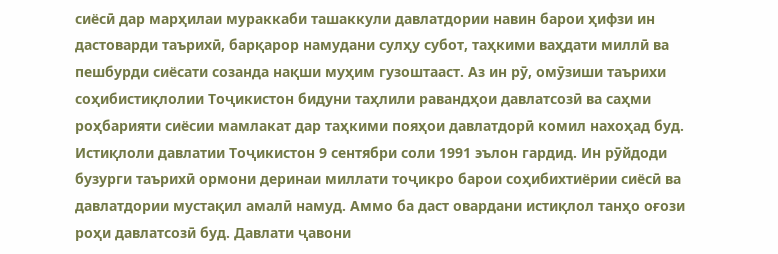сиёсӣ дар марҳилаи мураккаби ташаккули давлатдории навин барои ҳифзи ин дастоварди таърихӣ, барқарор намудани сулҳу субот, таҳкими ваҳдати миллӣ ва пешбурди сиёсати созанда нақши муҳим гузоштааст. Аз ин рӯ, омӯзиши таърихи соҳибистиқлолии Тоҷикистон бидуни таҳлили равандҳои давлатсозӣ ва саҳми роҳбарияти сиёсии мамлакат дар таҳкими пояҳои давлатдорӣ комил нахоҳад буд.
Истиқлоли давлатии Тоҷикистон 9 сентябри соли 1991 эълон гардид. Ин рӯйдоди бузурги таърихӣ ормони деринаи миллати тоҷикро барои соҳибихтиёрии сиёсӣ ва давлатдории мустақил амалӣ намуд. Аммо ба даст овардани истиқлол танҳо оғози роҳи давлатсозӣ буд. Давлати ҷавони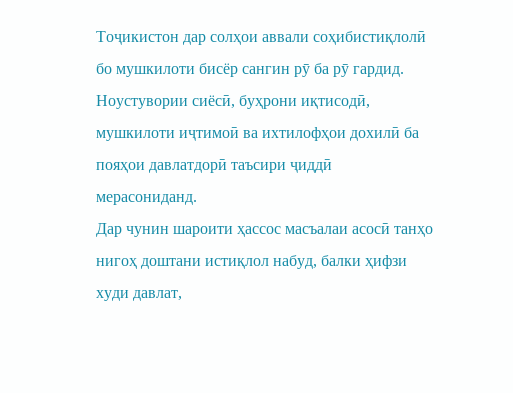Тоҷикистон дар солҳои аввали соҳибистиқлолӣ бо мушкилоти бисёр сангин рӯ ба рӯ гардид. Ноустувории сиёсӣ, буҳрони иқтисодӣ, мушкилоти иҷтимоӣ ва ихтилофҳои дохилӣ ба пояҳои давлатдорӣ таъсири ҷиддӣ мерасониданд.
Дар чунин шароити ҳассос масъалаи асосӣ танҳо нигоҳ доштани истиқлол набуд, балки ҳифзи худи давлат,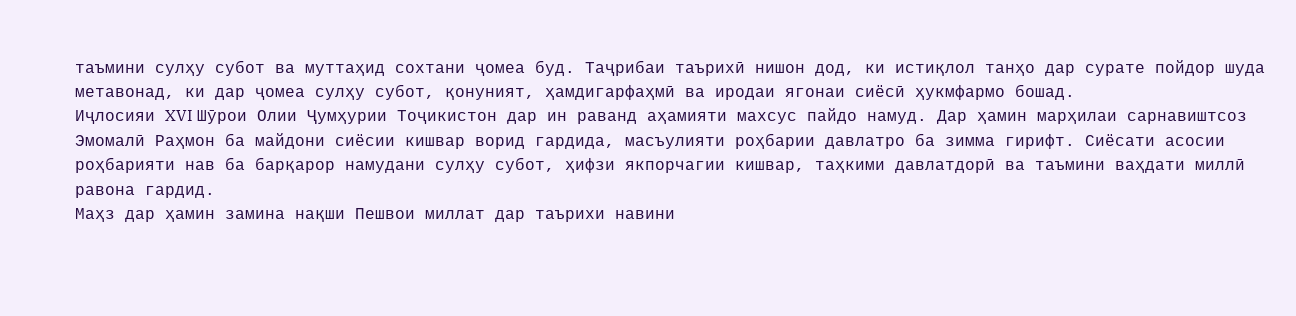таъмини сулҳу субот ва муттаҳид сохтани ҷомеа буд. Таҷрибаи таърихӣ нишон дод, ки истиқлол танҳо дар сурате пойдор шуда метавонад, ки дар ҷомеа сулҳу субот, қонуният, ҳамдигарфаҳмӣ ва иродаи ягонаи сиёсӣ ҳукмфармо бошад.
Иҷлосияи XVI Шӯрои Олии Ҷумҳурии Тоҷикистон дар ин раванд аҳамияти махсус пайдо намуд. Дар ҳамин марҳилаи сарнавиштсоз Эмомалӣ Раҳмон ба майдони сиёсии кишвар ворид гардида, масъулияти роҳбарии давлатро ба зимма гирифт. Сиёсати асосии роҳбарияти нав ба барқарор намудани сулҳу субот, ҳифзи якпорчагии кишвар, таҳкими давлатдорӣ ва таъмини ваҳдати миллӣ равона гардид.
Маҳз дар ҳамин замина нақши Пешвои миллат дар таърихи навини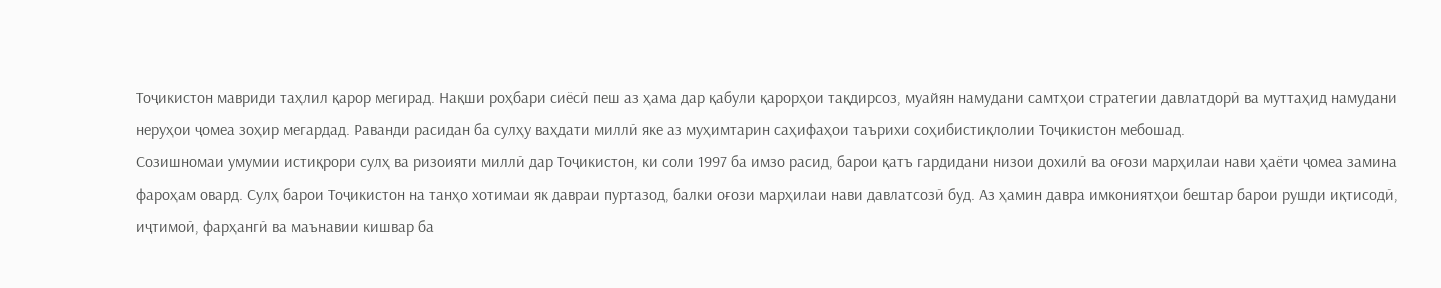Тоҷикистон мавриди таҳлил қарор мегирад. Нақши роҳбари сиёсӣ пеш аз ҳама дар қабули қарорҳои тақдирсоз, муайян намудани самтҳои стратегии давлатдорӣ ва муттаҳид намудани неруҳои ҷомеа зоҳир мегардад. Раванди расидан ба сулҳу ваҳдати миллӣ яке аз муҳимтарин саҳифаҳои таърихи соҳибистиқлолии Тоҷикистон мебошад.
Созишномаи умумии истиқрори сулҳ ва ризоияти миллӣ дар Тоҷикистон, ки соли 1997 ба имзо расид, барои қатъ гардидани низои дохилӣ ва оғози марҳилаи нави ҳаёти ҷомеа замина фароҳам овард. Сулҳ барои Тоҷикистон на танҳо хотимаи як давраи пуртазод, балки оғози марҳилаи нави давлатсозӣ буд. Аз ҳамин давра имкониятҳои бештар барои рушди иқтисодӣ, иҷтимоӣ, фарҳангӣ ва маънавии кишвар ба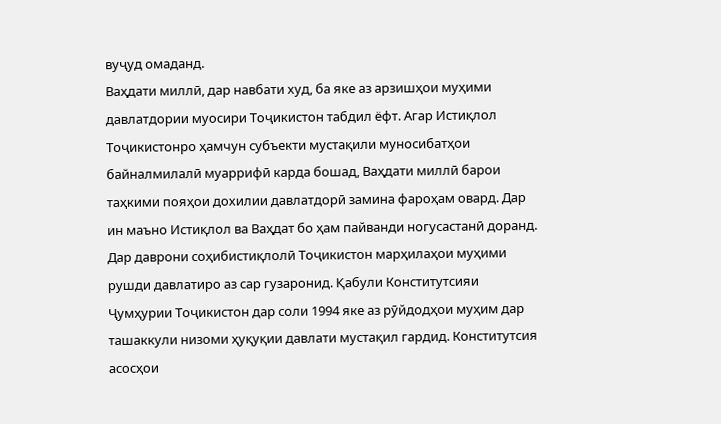вуҷуд омаданд.
Ваҳдати миллӣ, дар навбати худ, ба яке аз арзишҳои муҳими давлатдории муосири Тоҷикистон табдил ёфт. Агар Истиқлол Тоҷикистонро ҳамчун субъекти мустақили муносибатҳои байналмилалӣ муаррифӣ карда бошад, Ваҳдати миллӣ барои таҳкими пояҳои дохилии давлатдорӣ замина фароҳам овард. Дар ин маъно Истиқлол ва Ваҳдат бо ҳам пайванди ногусастанӣ доранд.
Дар даврони соҳибистиқлолӣ Тоҷикистон марҳилаҳои муҳими рушди давлатиро аз сар гузаронид. Қабули Конститутсияи Ҷумҳурии Тоҷикистон дар соли 1994 яке аз рӯйдодҳои муҳим дар ташаккули низоми ҳуқуқии давлати мустақил гардид. Конститутсия асосҳои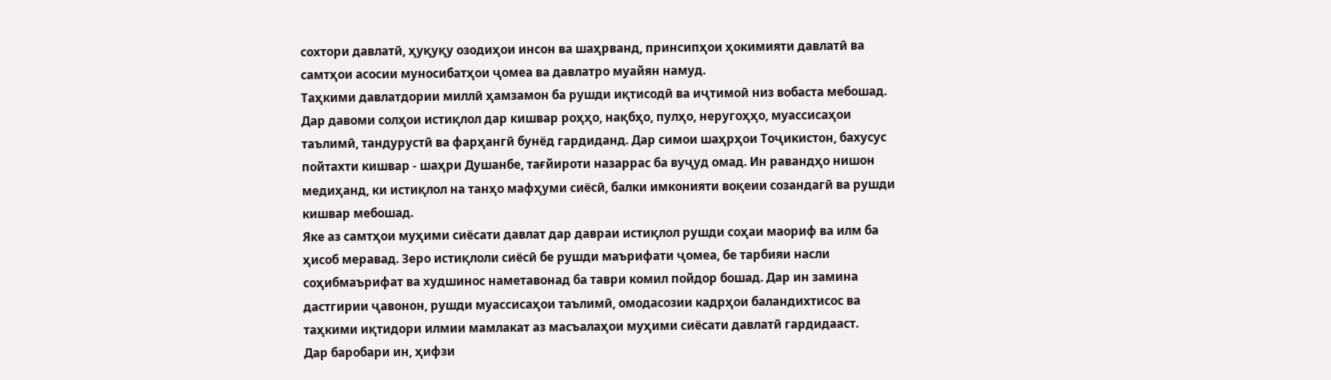сохтори давлатӣ, ҳуқуқу озодиҳои инсон ва шаҳрванд, принсипҳои ҳокимияти давлатӣ ва самтҳои асосии муносибатҳои ҷомеа ва давлатро муайян намуд.
Таҳкими давлатдории миллӣ ҳамзамон ба рушди иқтисодӣ ва иҷтимоӣ низ вобаста мебошад. Дар давоми солҳои истиқлол дар кишвар роҳҳо, нақбҳо, пулҳо, неругоҳҳо, муассисаҳои таълимӣ, тандурустӣ ва фарҳангӣ бунёд гардиданд. Дар симои шаҳрҳои Тоҷикистон, бахусус пойтахти кишвар - шаҳри Душанбе, тағйироти назаррас ба вуҷуд омад. Ин равандҳо нишон медиҳанд, ки истиқлол на танҳо мафҳуми сиёсӣ, балки имконияти воқеии созандагӣ ва рушди кишвар мебошад.
Яке аз самтҳои муҳими сиёсати давлат дар давраи истиқлол рушди соҳаи маориф ва илм ба ҳисоб меравад. Зеро истиқлоли сиёсӣ бе рушди маърифати ҷомеа, бе тарбияи насли соҳибмаърифат ва худшинос наметавонад ба таври комил пойдор бошад. Дар ин замина дастгирии ҷавонон, рушди муассисаҳои таълимӣ, омодасозии кадрҳои баландихтисос ва таҳкими иқтидори илмии мамлакат аз масъалаҳои муҳими сиёсати давлатӣ гардидааст.
Дар баробари ин, ҳифзи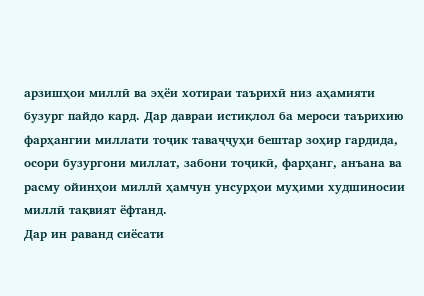арзишҳои миллӣ ва эҳёи хотираи таърихӣ низ аҳамияти бузург пайдо кард. Дар давраи истиқлол ба мероси таърихию фарҳангии миллати тоҷик таваҷҷуҳи бештар зоҳир гардида, осори бузургони миллат, забони тоҷикӣ, фарҳанг, анъана ва расму ойинҳои миллӣ ҳамчун унсурҳои муҳими худшиносии миллӣ тақвият ёфтанд.
Дар ин раванд сиёсати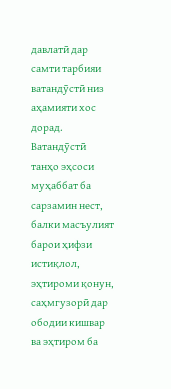давлатӣ дар самти тарбияи ватандӯстӣ низ аҳамияти хос дорад. Ватандӯстӣ танҳо эҳсоси муҳаббат ба сарзамин нест, балки масъулият барои ҳифзи истиқлол, эҳтироми қонун, саҳмгузорӣ дар ободии кишвар ва эҳтиром ба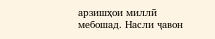арзишҳои миллӣ мебошад. Насли ҷавон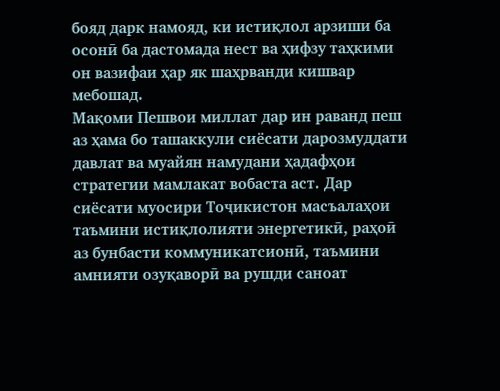бояд дарк намояд, ки истиқлол арзиши ба осонӣ ба дастомада нест ва ҳифзу таҳкими он вазифаи ҳар як шаҳрванди кишвар мебошад.
Мақоми Пешвои миллат дар ин раванд пеш аз ҳама бо ташаккули сиёсати дарозмуддати давлат ва муайян намудани ҳадафҳои стратегии мамлакат вобаста аст. Дар сиёсати муосири Тоҷикистон масъалаҳои таъмини истиқлолияти энергетикӣ, раҳоӣ аз бунбасти коммуникатсионӣ, таъмини амнияти озуқаворӣ ва рушди саноат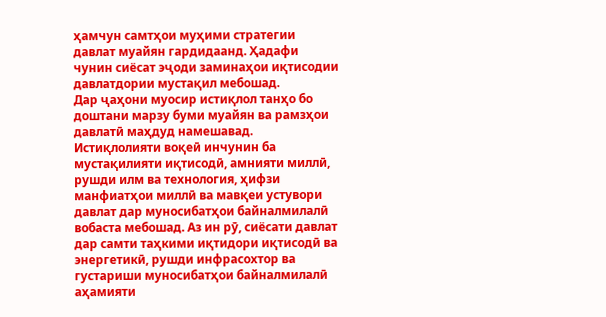ҳамчун самтҳои муҳими стратегии давлат муайян гардидаанд. Ҳадафи чунин сиёсат эҷоди заминаҳои иқтисодии давлатдории мустақил мебошад.
Дар ҷаҳони муосир истиқлол танҳо бо доштани марзу буми муайян ва рамзҳои давлатӣ маҳдуд намешавад. Истиқлолияти воқеӣ инчунин ба мустақилияти иқтисодӣ, амнияти миллӣ, рушди илм ва технология, ҳифзи манфиатҳои миллӣ ва мавқеи устувори давлат дар муносибатҳои байналмилалӣ вобаста мебошад. Аз ин рӯ, сиёсати давлат дар самти таҳкими иқтидори иқтисодӣ ва энергетикӣ, рушди инфрасохтор ва густариши муносибатҳои байналмилалӣ аҳамияти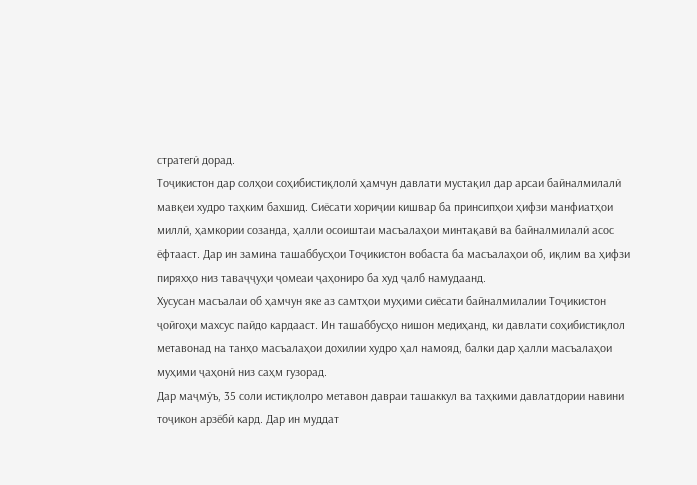стратегӣ дорад.
Тоҷикистон дар солҳои соҳибистиқлолӣ ҳамчун давлати мустақил дар арсаи байналмилалӣ мавқеи худро таҳким бахшид. Сиёсати хориҷии кишвар ба принсипҳои ҳифзи манфиатҳои миллӣ, ҳамкории созанда, ҳалли осоиштаи масъалаҳои минтақавӣ ва байналмилалӣ асос ёфтааст. Дар ин замина ташаббусҳои Тоҷикистон вобаста ба масъалаҳои об, иқлим ва ҳифзи пиряхҳо низ таваҷҷуҳи ҷомеаи ҷаҳониро ба худ ҷалб намудаанд.
Хусусан масъалаи об ҳамчун яке аз самтҳои муҳими сиёсати байналмилалии Тоҷикистон ҷойгоҳи махсус пайдо кардааст. Ин ташаббусҳо нишон медиҳанд, ки давлати соҳибистиқлол метавонад на танҳо масъалаҳои дохилии худро ҳал намояд, балки дар ҳалли масъалаҳои муҳими ҷаҳонӣ низ саҳм гузорад.
Дар маҷмӯъ, 35 соли истиқлолро метавон давраи ташаккул ва таҳкими давлатдории навини тоҷикон арзёбӣ кард. Дар ин муддат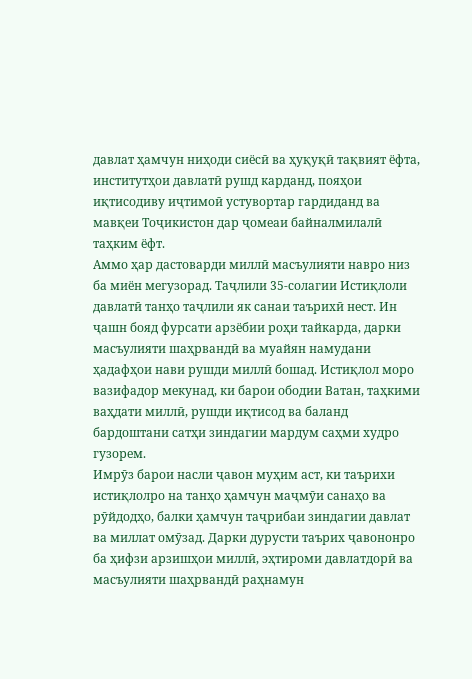давлат ҳамчун ниҳоди сиёсӣ ва ҳуқуқӣ тақвият ёфта, институтҳои давлатӣ рушд карданд, пояҳои иқтисодиву иҷтимоӣ устувортар гардиданд ва мавқеи Тоҷикистон дар ҷомеаи байналмилалӣ таҳким ёфт.
Аммо ҳар дастоварди миллӣ масъулияти навро низ ба миён мегузорад. Таҷлили 35-солагии Истиқлоли давлатӣ танҳо таҷлили як санаи таърихӣ нест. Ин ҷашн бояд фурсати арзёбии роҳи тайкарда, дарки масъулияти шаҳрвандӣ ва муайян намудани ҳадафҳои нави рушди миллӣ бошад. Истиқлол моро вазифадор мекунад, ки барои ободии Ватан, таҳкими ваҳдати миллӣ, рушди иқтисод ва баланд бардоштани сатҳи зиндагии мардум саҳми худро гузорем.
Имрӯз барои насли ҷавон муҳим аст, ки таърихи истиқлолро на танҳо ҳамчун маҷмӯи санаҳо ва рӯйдодҳо, балки ҳамчун таҷрибаи зиндагии давлат ва миллат омӯзад. Дарки дурусти таърих ҷавононро ба ҳифзи арзишҳои миллӣ, эҳтироми давлатдорӣ ва масъулияти шаҳрвандӣ раҳнамун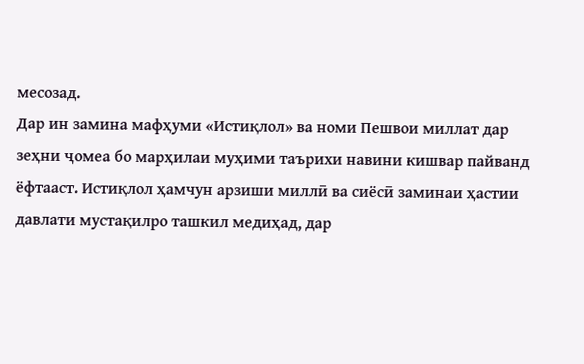месозад.
Дар ин замина мафҳуми «Истиқлол» ва номи Пешвои миллат дар зеҳни ҷомеа бо марҳилаи муҳими таърихи навини кишвар пайванд ёфтааст. Истиқлол ҳамчун арзиши миллӣ ва сиёсӣ заминаи ҳастии давлати мустақилро ташкил медиҳад, дар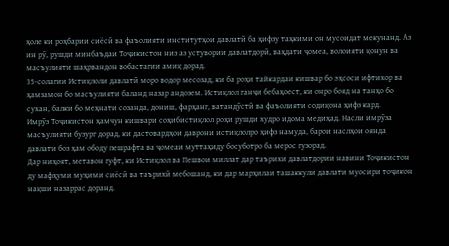ҳоле ки роҳбарии сиёсӣ ва фаъолияти институтҳои давлатӣ ба ҳифзу таҳкими он мусоидат мекунанд. Аз ин рӯ, рушди минбаъдаи Тоҷикистон низ аз устувории давлатдорӣ, ваҳдати ҷомеа, волоияти қонун ва масъулияти шаҳрвандон вобастагии амиқ дорад.
35-солагии Истиқлоли давлатӣ моро водор месозад, ки ба роҳи тайкардаи кишвар бо эҳсоси ифтихор ва ҳамзамон бо масъулияти баланд назар андозем. Истиқлол ганҷи бебаҳоест, ки онро бояд на танҳо бо сухан, балки бо меҳнати созанда, дониш, фарҳанг, ватандӯстӣ ва фаъолияти содиқона ҳифз кард.
Имрӯз Тоҷикистон ҳамчун кишвари соҳибистиқлол роҳи рушди худро идома медиҳад. Насли имрӯза масъулияти бузург дорад, ки дастовардҳои даврони истиқлолро ҳифз намуда, барои наслҳои оянда давлати боз ҳам ободу пешрафта ва ҷомеаи муттаҳиду босуботро ба мерос гузорад.
Дар ниҳоят, метавон гуфт, ки Истиқлол ва Пешвои миллат дар таърихи давлатдории навини Тоҷикистон ду мафҳуми муҳими сиёсӣ ва таърихӣ мебошанд, ки дар марҳилаи ташаккули давлати муосири тоҷикон нақши назаррас доранд.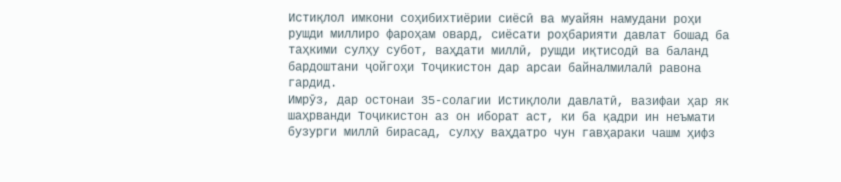Истиқлол имкони соҳибихтиёрии сиёсӣ ва муайян намудани роҳи рушди миллиро фароҳам овард, сиёсати роҳбарияти давлат бошад ба таҳкими сулҳу субот, ваҳдати миллӣ, рушди иқтисодӣ ва баланд бардоштани ҷойгоҳи Тоҷикистон дар арсаи байналмилалӣ равона гардид.
Имрӯз, дар остонаи 35-солагии Истиқлоли давлатӣ, вазифаи ҳар як шаҳрванди Тоҷикистон аз он иборат аст, ки ба қадри ин неъмати бузурги миллӣ бирасад, сулҳу ваҳдатро чун гавҳараки чашм ҳифз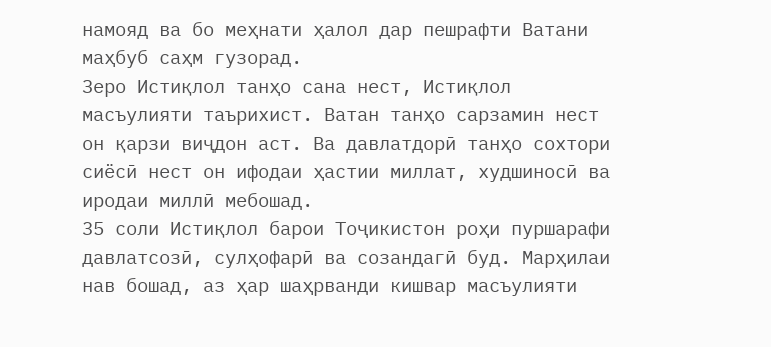намояд ва бо меҳнати ҳалол дар пешрафти Ватани маҳбуб саҳм гузорад.
Зеро Истиқлол танҳо сана нест, Истиқлол масъулияти таърихист. Ватан танҳо сарзамин нест он қарзи виҷдон аст. Ва давлатдорӣ танҳо сохтори сиёсӣ нест он ифодаи ҳастии миллат, худшиносӣ ва иродаи миллӣ мебошад.
35 соли Истиқлол барои Тоҷикистон роҳи пуршарафи давлатсозӣ, сулҳофарӣ ва созандагӣ буд. Марҳилаи нав бошад, аз ҳар шаҳрванди кишвар масъулияти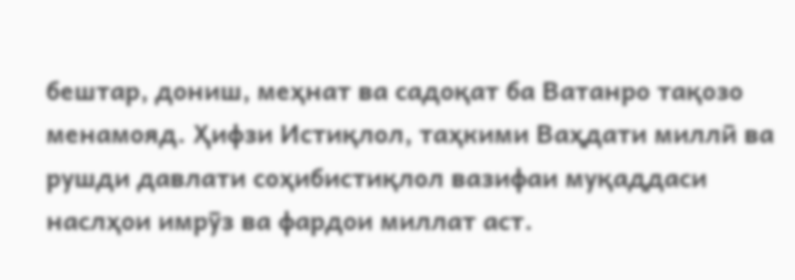бештар, дониш, меҳнат ва садоқат ба Ватанро тақозо менамояд. Ҳифзи Истиқлол, таҳкими Ваҳдати миллӣ ва рушди давлати соҳибистиқлол вазифаи муқаддаси наслҳои имрӯз ва фардои миллат аст.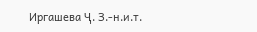Иргашева Ҷ. З.-н.и.т.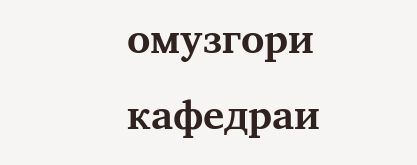омузгори кафедраи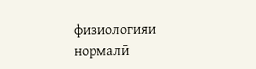физиологияи нормалӣ